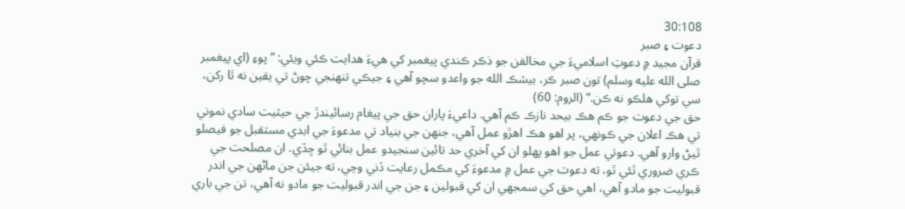30:108
دعوت ۽ صبر
قرآن مجيد ۾ دعوتِ اسلاميءَ جي مخالفن جو ذڪر ڪندي پيغمبر کي هيءَ هدايت ڪئي ويئي: ”پوءِ (اي پيغمبر صلى الله عليه وسلم) تون صبر ڪر، بيشڪ الله جو واعدو سچو آهي ۽ جيڪي تنهنجي چوڻ تي يقين نه ٿا رکن، سي توکي هلڪو نه ڪن.“ (الروم: 60)
حق جي دعوت جو ڪم هڪ بيحد نازڪ ڪم آهي. داعيءَ پاران حق جي پيغام رسائيندڙ جي حيثيت سادي نموني تي هڪ اعلان جي ڪونهي، پر اهو هڪ اهڙو عمل آهي، جنهن جي بنياد تي مدعوءَ جي ابدي مستقبل جو فيصلو ٿيڻ وارو آهي. دعوتي عمل جو اهو پهلو ان کي آخري حد تائين سنجيدو عمل بنائي ٿو ڇڏي. ان مصلحت جي ڪري ضروري ٿئي ٿو، ته دعوت جي عمل ۾ مدعوءَ کي مڪمل رعايت ڏني وڃي، ته جيئن جن ماڻهن جي اندر قبوليت جو مادو آهي، اهي حق کي سمجهي ان کي قبولين ۽ جن جي اندر قبوليت جو مادو نه آهي، تن جي باري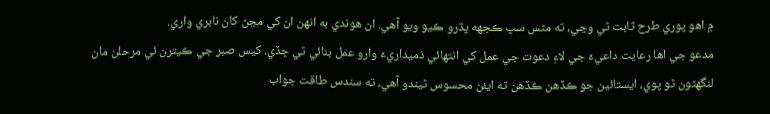۾ اهو پوري طرح ثابت ٿي وڃي، ته مٿس سڀ ڪجهه پڌرو ڪيو ويو آهي. ان هوندي به انهن ان کي مڃڻ کان نابري واري.
مدعو جي اها رعايت داعيءَ جي لاءِ دعوت جي عمل کي انتهائي ذميداريءَ وارو عمل بنائي ٿي ڇڏي. کيس صبر جي ڪيترن ئي مرحلن مان لنگهڻون ٿو پوي، ايستائين جو ڪڏهن ڪڏهن ته ايئن محسوس ٿيندو آهي، ته سندس طاقت جواب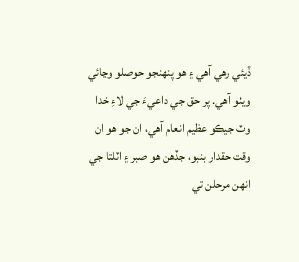ڏيئي رهي آهي ۽ هو پنهنجو حوصلو وڃائي ويٺو آهي. پر حق جي داعيءَ جي لاءِ خدا وٽ جيڪو عظيم انعام آهي، ان جو هو ان وقت حقدار بنبو، جڏهن هو صبر ۽ اٽلتا جي انهن مرحلن تي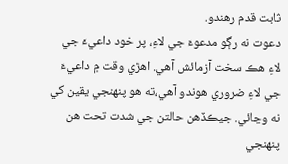ثابت قدم رهندو.
دعوت نه رڳو مدعوءَ جي لاءِ، پر خود داعيءَ جي لاءِ هڪ سخت آزمائش آهي. اهڙي وقت ۾ داعيءَ جي لاءِ ضروري هوندو آهي،ته هو پنهنجي يقين کي نه وڃائي. جيڪڏهن حالتن جي شدت تحت هن پنهنجي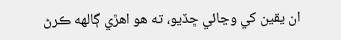ان يقين کي وڃائي ڇڏيو، ته هو اهڙي ڳالهه ڪرڻ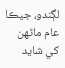لڳندو، جيڪا عام ماڻهن کي شايد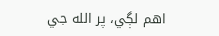اهم لڳي، پر الله جي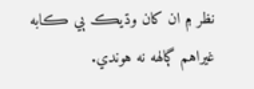نظر ۾ ان کان وڌيڪ ٻي ڪابه غيراهم ڳالهه نه هوندي.